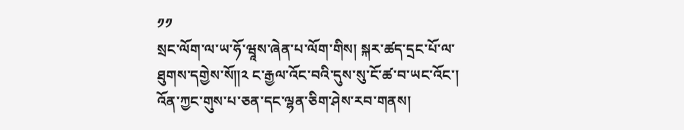༡༡
སྲང་ལོག་ལ་ཡ་ཧོ་ཝཱས་ཞེན་པ་ལོག་གིས། སྐར་ཚད་དྲང་པོ་ལ་ཐུགས་དགྱེས་སོ༎༢ ང་རྒྱལ་འོང་བའི་དུས་སུ་ངོ་ཚ་བ་ཡང་འོང་། འོན་ཀྱང་གུས་པ་ཅན་དང་ལྷན་ཅིག་ཤེས་རབ་གནས།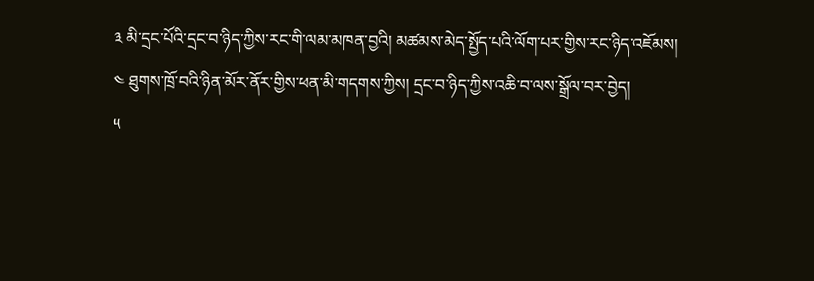༣ མི་དྲང་པོའི་དྲང་བ་ཉིད་ཀྱིས་རང་གི་ལམ་མཁན་བྱའི། མཚམས་མེད་སྤྱོད་པའི་ལོག་པར་གྱིས་རང་ཉིད་འཇོམས།
༤ ཐུགས་ཁྲོ་བའི་ཉིན་མོར་ནོར་གྱིས་ཕན་མི་གདགས་ཀྱིས། དྲང་བ་ཉིད་ཀྱིས་འཆི་བ་ལས་སྒྲོལ་བར་བྱེད།
༥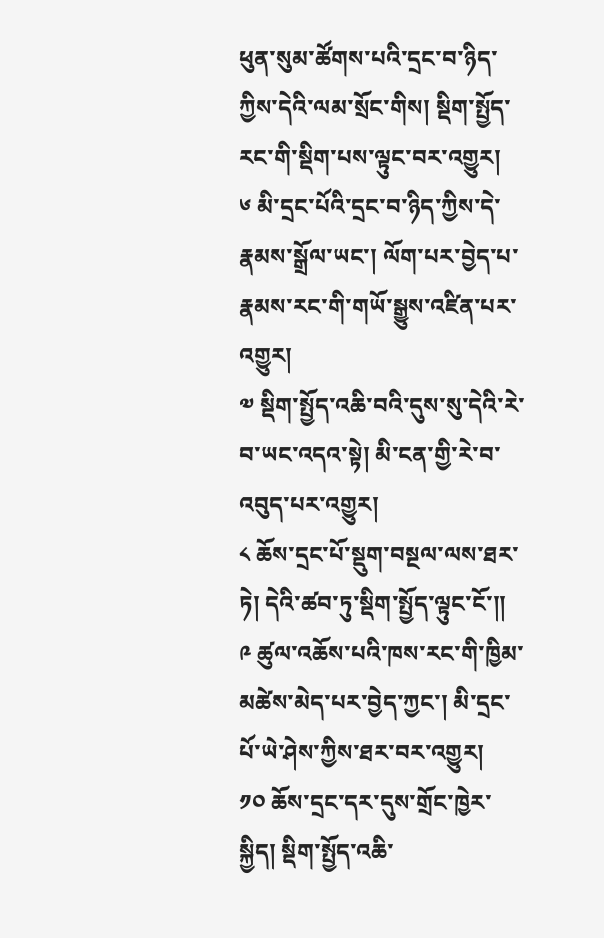ཕུན་སུམ་ཚོགས་པའི་དྲང་བ་ཉིད་ཀྱིས་དེའི་ལམ་སྲོང་གིས། སྡིག་སྤྱོད་རང་གི་སྡིག་པས་ལྟུང་བར་འགྱུར།
༦ མི་དྲང་པོའི་དྲང་བ་ཉིད་ཀྱིས་དེ་རྣམས་སྒྲོལ་ཡང་། ལོག་པར་བྱེད་པ་རྣམས་རང་གི་གཡོ་སྒྱུས་འཛིན་པར་འགྱུར།
༧ སྡིག་སྤྱོད་འཆི་བའི་དུས་སུ་དེའི་རེ་བ་ཡང་འདའ་སྟེ། མི་ངན་གྱི་རེ་བ་འབུད་པར་འགྱུར།
༨ ཆོས་དྲང་པོ་སྡུག་བསྔལ་ལས་ཐར་ཏེ། དེའི་ཚབ་ཏུ་སྡིག་སྤྱོད་ལྟུང་ངོ་༎
༩ ཚུལ་འཆོས་པའི་ཁས་རང་གི་ཁྱིམ་མཚེས་མེད་པར་བྱེད་ཀྱང་། མི་དྲང་པོ་ཡེ་ཤེས་ཀྱིས་ཐར་བར་འགྱུར།
༡༠ ཆོས་དྲང་དར་དུས་གྲོང་ཁྱེར་སྐྱིད། སྡིག་སྤྱོད་འཆི་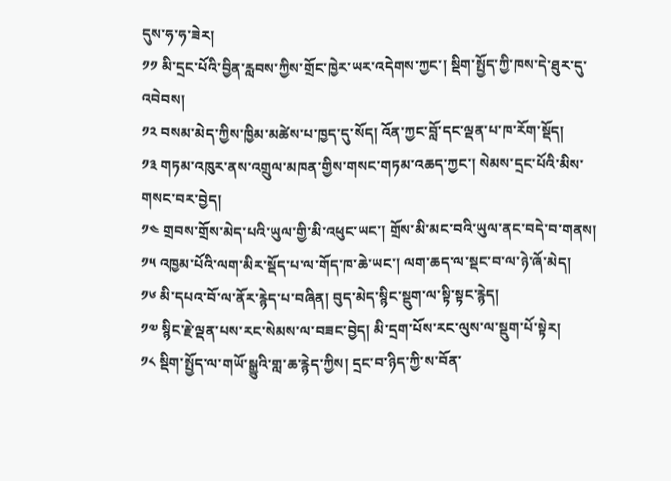དུས་ཧ་ཧ་ཟེར།
༡༡ མི་དྲང་པོའི་བྱིན་རླབས་ཀྱིས་གྲོང་ཁྱེར་ཡར་འདེགས་ཀྱང་། སྡིག་སྤྱོད་ཀྱི་ཁས་དེ་ཐུར་དུ་འབེབས།
༡༢ བསམ་མེད་ཀྱིས་ཁྱིམ་མཚེས་པ་ཁྱད་དུ་སོད། འོན་ཀྱང་བློ་དང་ལྡན་པ་ཁ་རོག་སྡོད།
༡༣ གཏམ་འཁུར་ནས་འགྲུལ་མཁན་གྱིས་གསང་གཏམ་འཆད་ཀྱང་། སེམས་དྲང་པོའི་མིས་གསང་བར་བྱེད།
༡༤ གྲབས་གྲོས་མེད་པའི་ཡུལ་གྱི་མི་འཕུང་ཡང་། གྲོས་མི་མང་བའི་ཡུལ་ནང་བདེ་བ་གནས།
༡༥ འཁྱམ་པོའི་ལག་མིར་སྡོད་པ་ལ་གོད་ཁ་ཆེ་ཡང་། ལག་ཆད་ལ་སྡང་བ་ལ་ཉེ་ཞོ་མེད།
༡༦ མི་དཔའ་བོ་ལ་ནོར་རྙེད་པ་བཞིན། བུད་མེད་སྙིང་སྡུག་ལ་སྟི་སྟང་རྙེད།
༡༧ སྙིང་རྗེ་ལྡན་པས་རང་སེམས་ལ་བཟང་བྱེད། མི་དྲག་པོས་རང་ལུས་ལ་སྡུག་པོ་སྟེར།
༡༨ སྡིག་སྤྱོད་ལ་གཡོ་སྒྱུའི་གླ་ཆ་རྙེད་ཀྱིས། དྲང་བ་ཉིད་ཀྱི་ས་བོན་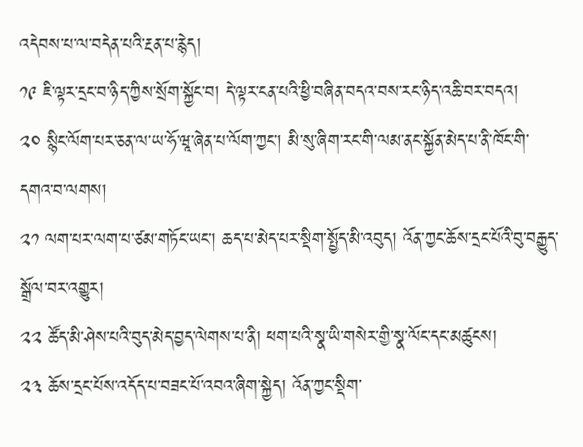འདེབས་པ་ལ་བདེན་པའི་རྔན་པ་རྙེད།
༡༩ ཇི་ལྟར་དྲང་བ་ཉིད་ཀྱིས་སྲོག་སྐྱོང་བ། དེ་ལྟར་ངན་པའི་ཕྱི་བཞིན་བདའ་བས་རང་ཉིད་འཆི་བར་བདའ།
༢༠ སྙིང་ལོག་པར་ཅན་ལ་ཡ་ཧོ་ཝཱ་ཞེན་པ་ལོག་ཀྱང་། མི་སུ་ཞིག་རང་གི་ལམ་ནང་སྐྱོན་མེད་པ་ནི་ཁོང་གི་དགའ་བ་ལགས།
༢༡ ལག་པར་ལག་པ་ཙམ་གཏོང་ཡང་། ཆད་པ་མེད་པར་སྡིག་སྤྱོད་མི་འབུད། འོན་ཀྱང་ཆོས་དྲང་པོའི་བུ་བརྒྱུད་སྒྲོལ་བར་འགྱུར།
༢༢ ཚོད་མི་ཤེས་པའི་བུད་མེད་བྱད་ལེགས་པ་ནི། ཕག་པའི་སྣ་ཡི་གསེར་གྱི་སྣ་ལོང་དང་མཚུངས།
༢༣ ཆོས་དྲང་པོས་འདོད་པ་བཟང་པོ་འབའ་ཞིག་སྐྱེད། འོན་ཀྱང་སྡིག་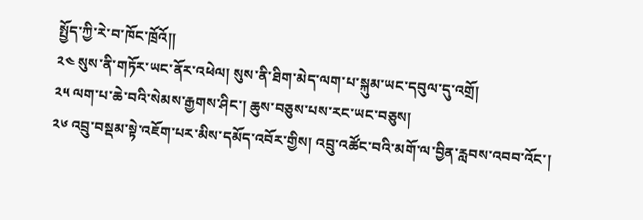སྤྱོད་ཀྱི་རེ་བ་ཁོང་ཁྲོའོ༎
༢༤ སུས་ནི་གཏོར་ཡང་ནོར་འཕེལ། སུས་ནི་ཐིག་མེད་ལག་པ་སྐུམ་ཡང་དབུལ་དུ་འགྲོ།
༢༥ ལག་པ་ཆེ་བའི་སེམས་རྒྱགས་ཤིང་། ཆུས་བཅུས་པས་རང་ཡང་བཅུས།
༢༦ འབྲུ་བསྡམ་སྟེ་འཇོག་པར་མིས་དམོད་འབོར་གྱིས། འབྲུ་འཚོང་བའི་མགོ་ལ་བྱིན་རླབས་འབབ་འོང་།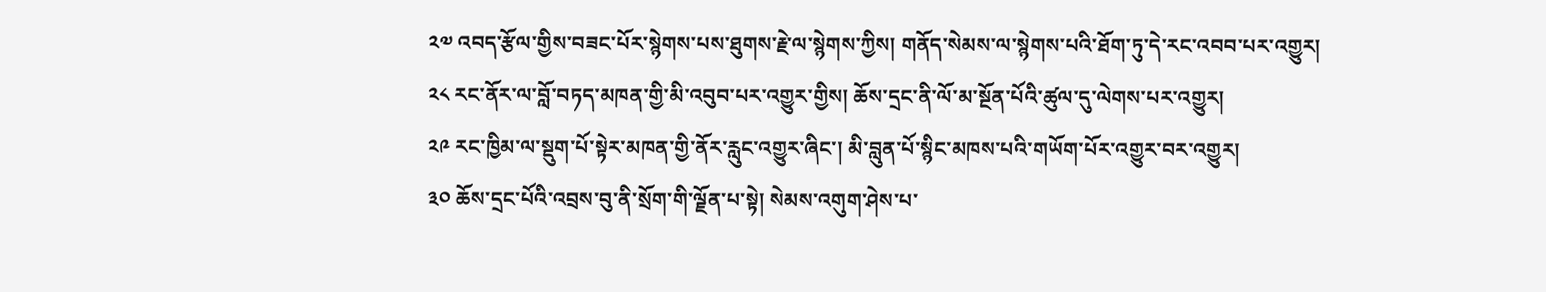༢༧ འབད་རྩོལ་གྱིས་བཟང་པོར་སྙེགས་པས་ཐུགས་རྗེ་ལ་སྙེགས་ཀྱིས། གནོད་སེམས་ལ་སྙེགས་པའི་ཐོག་ཏུ་དེ་རང་འབབ་པར་འགྱུར།
༢༨ རང་ནོར་ལ་བློ་བཏད་མཁན་གྱི་མི་འབུབ་པར་འགྱུར་གྱིས། ཆོས་དྲང་ནི་ལོ་མ་སྔོན་པོའི་ཚུལ་དུ་ལེགས་པར་འགྱུར།
༢༩ རང་ཁྱིམ་ལ་སྡུག་པོ་སྟེར་མཁན་གྱི་ནོར་རླུང་འགྱུར་ཞིང་། མི་བླུན་པོ་སྙིང་མཁས་པའི་གཡོག་པོར་འགྱུར་བར་འགྱུར།
༣༠ ཆོས་དྲང་པོའི་འབྲས་བུ་ནི་སྲོག་གི་ལྗོན་པ་སྟེ། སེམས་འགུག་ཤེས་པ་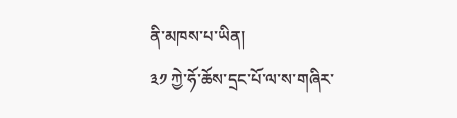ནི་མཁས་པ་ཡིན།
༣༡ ཀྱེ་ཧོ་ཆོས་དྲང་པོ་ལ་ས་གཞིར་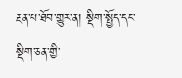རྔན་པ་ཐོབ་གྱུར་ན། སྡིག་སྤྱོད་དང་སྡིག་ཅན་གྱི་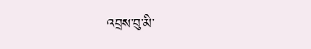འབྲས་བུ་མི་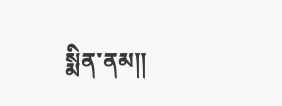སྨིན་ནམ༎